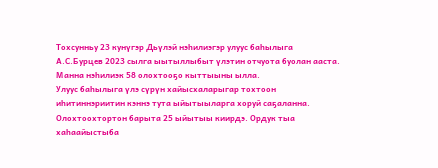Тохсунньу 23 кунүгэр Дьүлэй нэһилиэгэр улуус баһылыга А.С.Бурцев 2023 сылга ыытыллыбыт үлэтин отчуота буолан ааста. Манна нэһилиэк 58 олохтооҕо кыттыыны ылла.
Улуус баһылыга үлэ сүрүн хайысхаларыгар тохтоон иһитиннэриитин кэннэ тута ыйытыыларга хоруй саҕаланна. Олохтоохтортон барыта 25 ыйытыы киирдэ. Ордук тыа хаһаайыстыба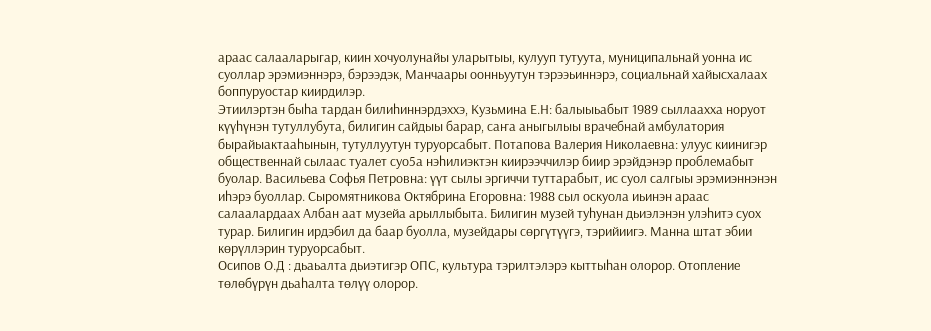араас салааларыгар, киин хочуолунайы уларытыы, кулууп тутуута, муниципальнай уонна ис суоллар эрэмиэннэрэ, бэрээдэк, Манчаары оонньуутун тэрээьиннэрэ, социальнай хайысхалаах боппуруостар киирдилэр.
Этиилэртэн быһа тардан билиһиннэрдэххэ, Кузьмина Е.Н: балыыьабыт 1989 сыллаахха норуот күүһүнэн тутуллубута, билигин сайдыы барар, саҥа аныгылыы врачебнай амбулатория бырайыактааһынын, тутуллуутун туруорсабыт. Потапова Валерия Николаевна: улуус киинигэр общественнай сылаас туалет суо5а нэһилиэктэн киирээччилэр биир эрэйдэнэр проблемабыт буолар. Васильева Софья Петровна: үүт сылы эргиччи туттарабыт, ис суол салгыы эрэмиэннэнэн иһэрэ буоллар. Сыромятникова Октябрина Егоровна: 1988 сыл оскуола иьинэн араас салаалардаах Албан аат музейа арыллыбыта. Билигин музей туһунан дьиэлэнэн улэһитэ суох турар. Билигин ирдэбил да баар буолла, музейдары сөргүтүүгэ, тэрийиигэ. Манна штат эбии көрүллэрин туруорсабыт.
Осипов О.Д : дьаьалта дьиэтигэр ОПС, культура тэрилтэлэрэ кыттыһан олорор. Отопление төлөбүрүн дьаһалта төлүү олорор.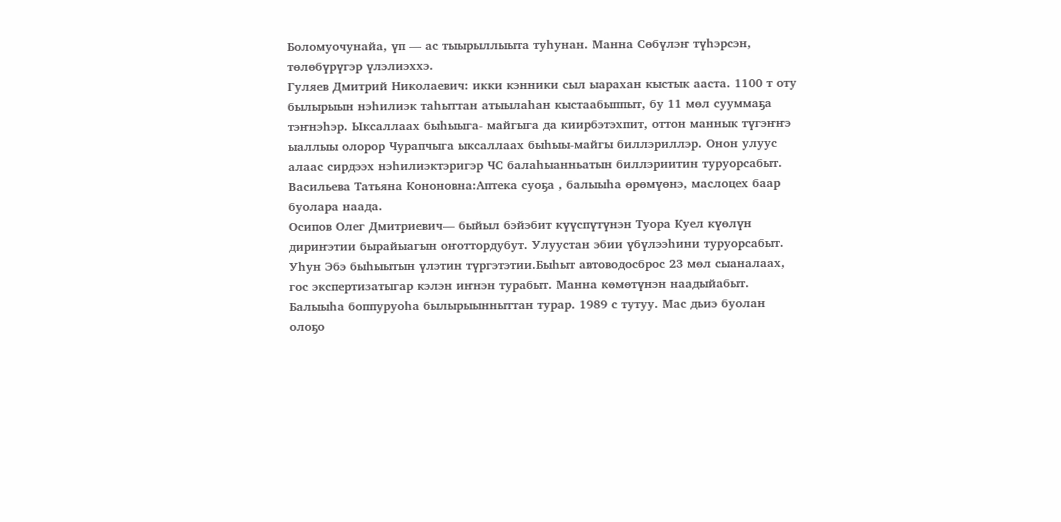Боломуочунайа, үп — ас тыырыллыыта туһунан. Манна Сөбүлэҥ түһэрсэн, төлөбүрүгэр үлэлиэххэ.
Гуляев Дмитрий Николаевич: икки кэнники сыл ыарахан кыстык ааста. 1100 т оту былырыын нэһилиэк таһыттан атыылаһан кыстаабыппыт, бу 11 мөл сууммаҕа тэҥнэһэр. Ыксаллаах быһыыга- майгыга да киирбэтэхпит, оттон маннык түгэҥҥэ ыаллыы олорор Чурапчыга ыксаллаах быһыы-майгы биллэриллэр. Онон улуус алаас сирдээх нэһилиэктэригэр ЧС балаһыанньатын биллэриитин туруорсабыт.
Васильева Татьяна Кононовна:Аптека суоҕа , балыыһа өрөмүөнэ, маслоцех баар буолара наада.
Осипов Олег Дмитриевич— быйыл бэйэбит күүспүтүнэн Туора Куел күөлүн дириҥэтии бырайыагын оҥоттордубут. Улуустан эбии үбүлээһини туруорсабыт. Уһун Эбэ быһыытын үлэтин түргэтэтии.Быһыт автоводосброс 23 мөл сыаналаах, гос экспертизатыгар кэлэн иҥнэн турабыт. Манна көмөтүнэн наадыйабыт.
Балыыһа боппуруоһа былырыынныттан турар. 1989 с тутуу. Мас дьиэ буолан олоҕо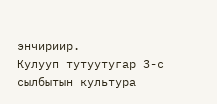энчириир.
Кулууп тутуутугар 3-с сылбытын культура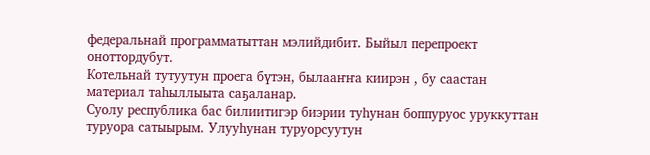федеральнай программатыттан мэлийдибит. Быйыл перепроект оноттордубут.
Котельнай тутуутун проега бүтэн, былааҥҥа киирэн , бу саастан материал таһыллыыта саҕаланар.
Суолу республика бас билиитигэр биэрии туһунан боппуруос уруккуттан туруора сатыырым. Улууһунан туруорсуутун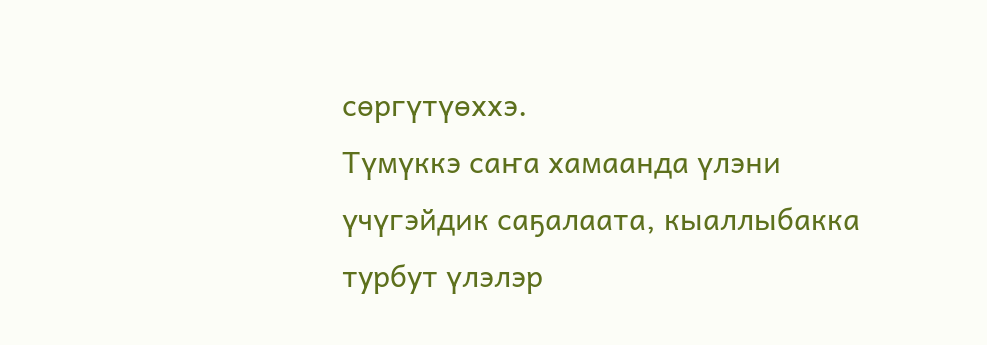сөргүтүөххэ.
Түмүккэ саҥа хамаанда үлэни үчүгэйдик саҕалаата, кыаллыбакка турбут үлэлэр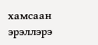хамсаан эрэллэрэ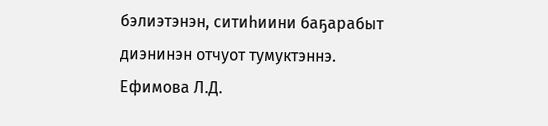бэлиэтэнэн, ситиһиини баҕарабыт диэнинэн отчуот тумуктэннэ.
Ефимова Л.Д.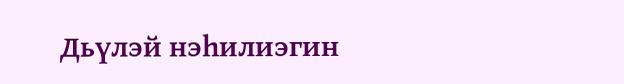Дьүлэй нэһилиэгин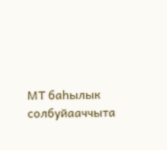МТ баһылык солбуйааччыта